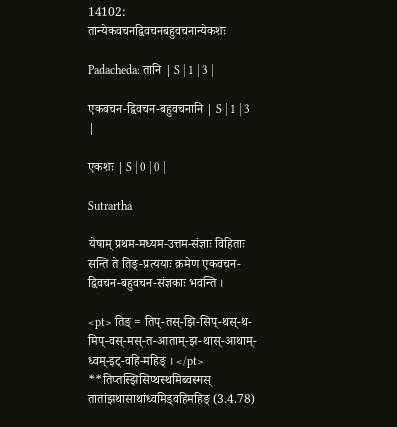14102: तान्येकवचनद्विवचनबहुवचनान्येकशः

Padacheda: तानि | S | 1 | 3 |

एकवचन-द्विवचन-बहुवचनानि | S | 1 | 3 |

एकशः | S | 0 | 0 |

Sutrartha

येषाम् प्रथम-मध्यम-उत्तम-संज्ञाः विहिताः सन्ति ते तिङ्-प्रत्ययाः क्रमेण एकवचन-द्विवचन-बहुवचन-संज्ञकाः भवन्ति ।

<pt> तिङ् = तिप्-तस्-झि-सिप्-थस्-थ-मिप्-वस्-मस्-त-आताम्-झ-थास्-आथाम्-ध्वम्-इट्-वहि-महिङ् । </pt> **तिप्तस्झिसिप्थस्थमिब्वस्मस् तातांझथासाथांध्वमिड्वहिमहिङ् (3.4.78)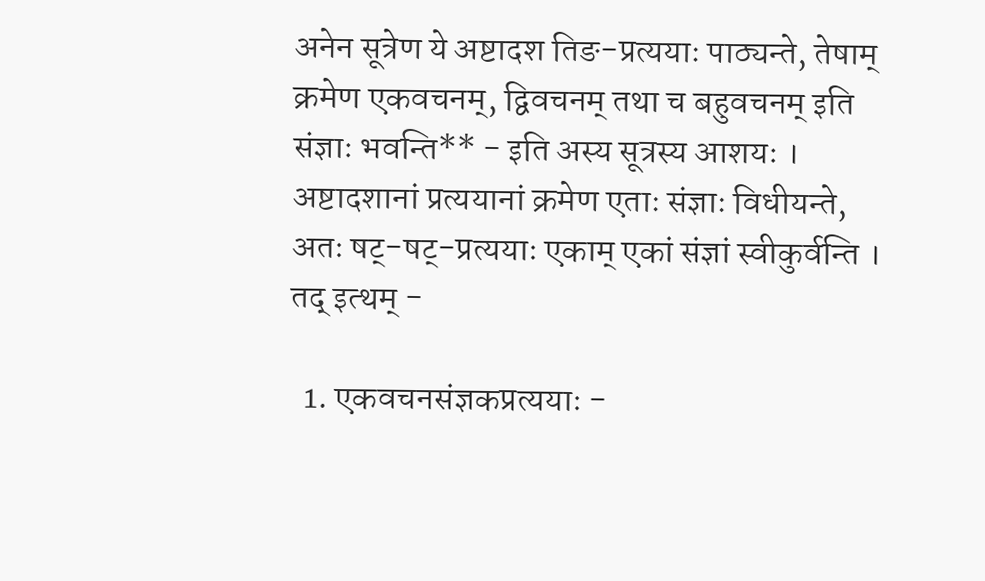अनेन सूत्रेण ये अष्टादश तिङ-प्रत्ययाः पाठ्यन्ते, तेषाम् क्रमेण एकवचनम्, द्विवचनम् तथा च बहुवचनम् इति संज्ञाः भवन्ति** - इति अस्य सूत्रस्य आशयः । अष्टादशानां प्रत्ययानां क्रमेण एताः संज्ञाः विधीयन्ते, अतः षट्-षट्-प्रत्ययाः एकाम् एकां संज्ञां स्वीकुर्वन्ति । तद् इत्थम् -

  1. एकवचनसंज्ञकप्रत्ययाः -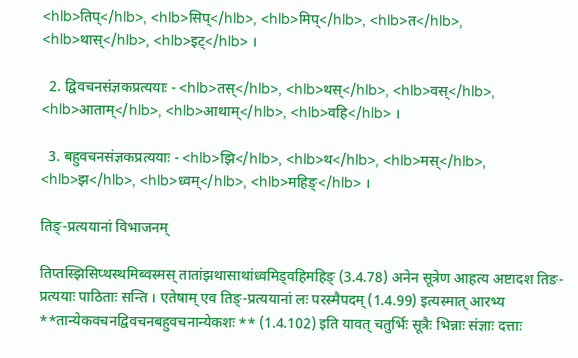<hlb>तिप्</hlb>, <hlb>सिप्</hlb>, <hlb>मिप्</hlb>, <hlb>त</hlb>, <hlb>थास्</hlb>, <hlb>इट्</hlb> ।

  2. द्विवचनसंज्ञकप्रत्ययाः - <hlb>तस्</hlb>, <hlb>थस्</hlb>, <hlb>वस्</hlb>, <hlb>आताम्</hlb>, <hlb>आथाम्</hlb>, <hlb>वहि</hlb> ।

  3. बहुवचनसंज्ञकप्रत्ययाः - <hlb>झि</hlb>, <hlb>थ</hlb>, <hlb>मस्</hlb>, <hlb>झ</hlb>, <hlb>ध्वम्</hlb>, <hlb>महिङ्</hlb> ।

तिङ्-प्रत्ययानां विभाजनम्

तिप्तस्झिसिप्थस्थमिब्वस्मस् तातांझथासाथांध्वमिड्वहिमहिङ् (3.4.78) अनेन सूत्रेण आहत्य अष्टादश तिङ-प्रत्ययाः पाठिताः सन्ति । एतेषाम् एव तिङ्-प्रत्ययानां लः परस्मैपदम् (1.4.99) इत्यस्मात् आरभ्य **तान्येकवचनद्विवचनबहुवचनान्येकशः ** (1.4.102) इति यावत् चतुर्भिः सूत्रैः भिन्नाः संज्ञाः दत्ताः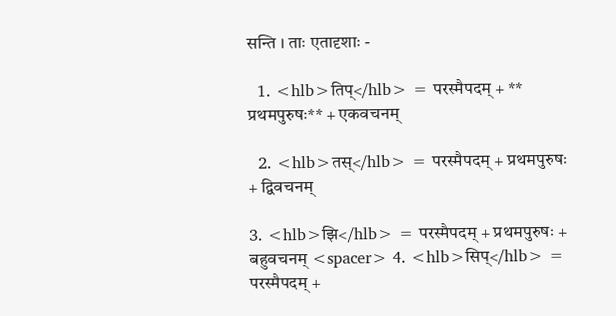सन्ति । ताः एतादृशाः -

  1. <hlb>तिप्</hlb> = परस्मैपदम् + ** प्रथमपुरुषः** + एकवचनम्

  2. <hlb>तस्</hlb> = परस्मैपदम् + प्रथमपुरुषः + द्विवचनम्

3. <hlb>झि</hlb> = परस्मैपदम् + प्रथमपुरुषः + बहुवचनम् <spacer> 4. <hlb>सिप्</hlb> = परस्मैपदम् +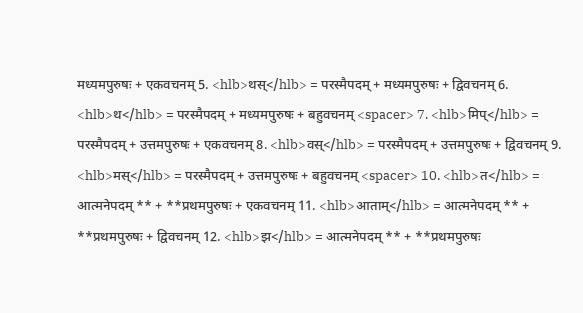मध्यमपुरुषः + एकवचनम् 5. <hlb>थस्</hlb> = परस्मैपदम् + मध्यमपुरुषः + द्विवचनम् 6. <hlb>थ</hlb> = परस्मैपदम् + मध्यमपुरुषः + बहुवचनम् <spacer> 7. <hlb>मिप्</hlb> = परस्मैपदम् + उत्तमपुरुषः + एकवचनम् 8. <hlb>वस्</hlb> = परस्मैपदम् + उत्तमपुरुषः + द्विवचनम् 9. <hlb>मस्</hlb> = परस्मैपदम् + उत्तमपुरुषः + बहुवचनम् <spacer> 10. <hlb>त</hlb> = आत्मनेपदम् ** + **प्रथमपुरुषः + एकवचनम् 11. <hlb>आताम्</hlb> = आत्मनेपदम् ** + **प्रथमपुरुषः + द्विवचनम् 12. <hlb>झ</hlb> = आत्मनेपदम् ** + **प्रथमपुरुषः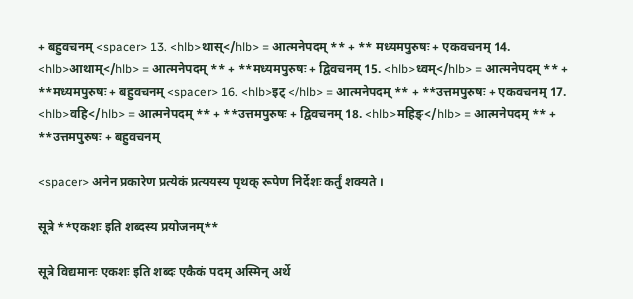+ बहुवचनम् <spacer> 13. <hlb>थास्</hlb> = आत्मनेपदम् ** + ** मध्यमपुरुषः + एकवचनम् 14. <hlb>आथाम्</hlb> = आत्मनेपदम् ** + **मध्यमपुरुषः + द्विवचनम् 15. <hlb>ध्वम्</hlb> = आत्मनेपदम् ** + **मध्यमपुरुषः + बहुवचनम् <spacer> 16. <hlb>इट् </hlb> = आत्मनेपदम् ** + **उत्तमपुरुषः + एकवचनम् 17. <hlb>वहि</hlb> = आत्मनेपदम् ** + **उत्तमपुरुषः + द्विवचनम् 18. <hlb>महिङ्</hlb> = आत्मनेपदम् ** + **उत्तमपुरुषः + बहुवचनम्

<spacer> अनेन प्रकारेण प्रत्येकं प्रत्ययस्य पृथक् रूपेण निर्देशः कर्तुं शक्यते ।

सूत्रे **एकशः इति शब्दस्य प्रयोजनम्**

सूत्रे विद्यमानः एकशः इति शब्दः एकैकं पदम् अस्मिन् अर्थे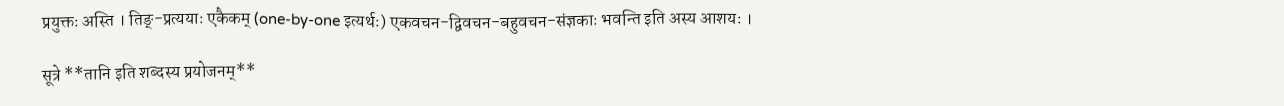प्रयुक्तः अस्ति । तिङ्-प्रत्ययाः एकैकम् (one-by-one इत्यर्थः) एकवचन-द्विवचन-बहुवचन-संज्ञकाः भवन्ति इति अस्य आशयः ।

सूत्रे **तानि इति शब्दस्य प्रयोजनम्**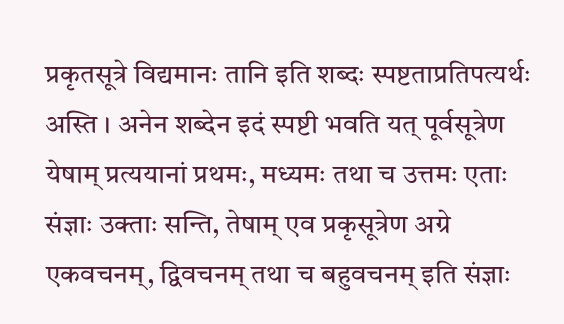प्रकृतसूत्रे विद्यमानः तानि इति शब्दः स्पष्टताप्रतिपत्यर्थः अस्ति । अनेन शब्देन इदं स्पष्टी भवति यत् पूर्वसूत्रेण येषाम् प्रत्ययानां प्रथमः, मध्यमः तथा च उत्तमः एताः संज्ञाः उक्ताः सन्ति, तेषाम् एव प्रकृसूत्रेण अग्रे एकवचनम्, द्विवचनम् तथा च बहुवचनम् इति संज्ञाः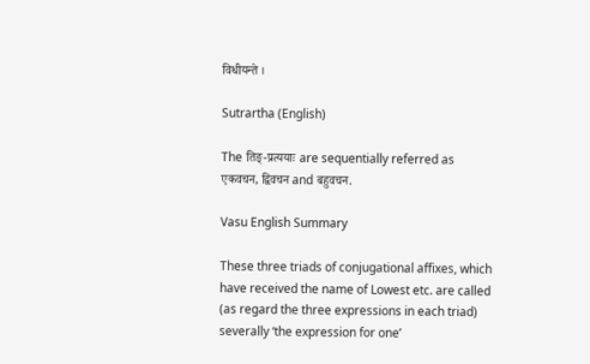विधीयन्ते ।

Sutrartha (English)

The तिङ्-प्रत्ययाः are sequentially referred as एकवचन, द्विवचन and बहुवचन.

Vasu English Summary

These three triads of conjugational affixes, which have received the name of Lowest etc. are called (as regard the three expressions in each triad) severally ‘the expression for one’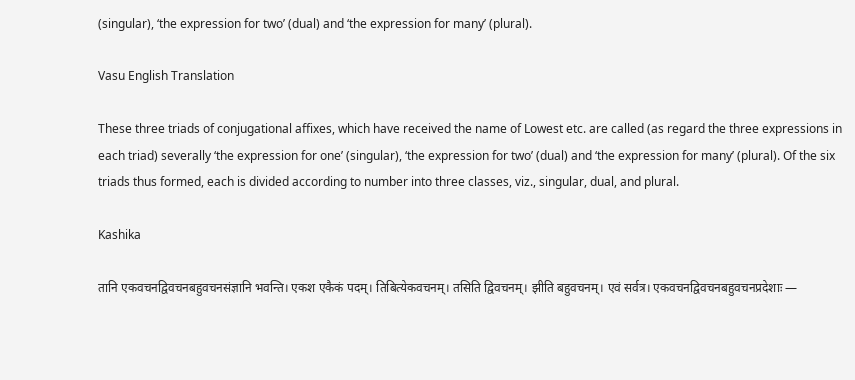(singular), ‘the expression for two’ (dual) and ‘the expression for many’ (plural).

Vasu English Translation

These three triads of conjugational affixes, which have received the name of Lowest etc. are called (as regard the three expressions in each triad) severally ‘the expression for one’ (singular), ‘the expression for two’ (dual) and ‘the expression for many’ (plural). Of the six triads thus formed, each is divided according to number into three classes, viz., singular, dual, and plural.

Kashika

तानि एकवचनद्विवचनबहुवचनसंज्ञानि भवन्ति। एकश एकैकं पदम्। तिबित्येकवचनम्। तसिति द्विवचनम्। झीति बहुवचनम्। एवं सर्वत्र। एकवचनद्विवचनबहुवचनप्रदेशाः —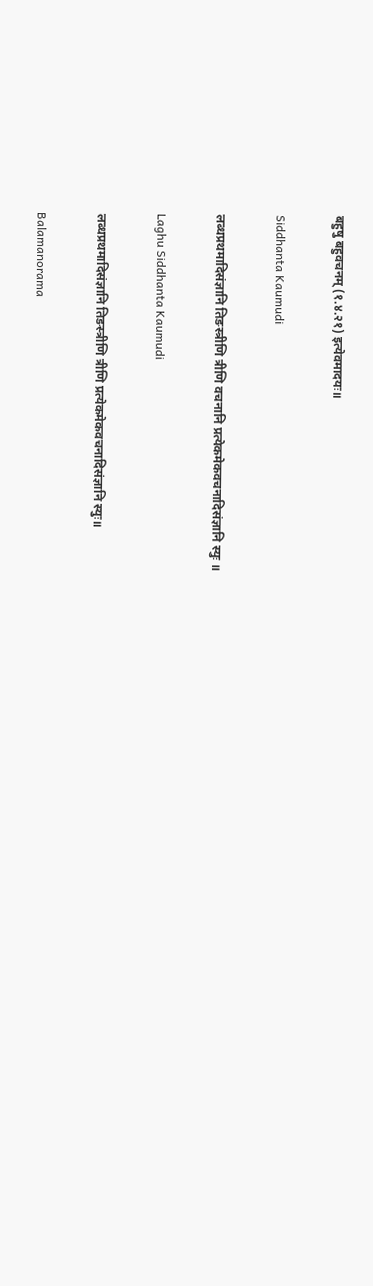बहुषु बहुवचनम् (१.४.२१) इत्येवमादयः॥

Siddhanta Kaumudi

लब्धप्रथमादिसंज्ञानि तिङस्त्रीणि त्रीणि वचनानि प्रत्येकमेकवचनादिसंज्ञानि स्युः ॥

Laghu Siddhanta Kaumudi

लब्धप्रथमादिसंज्ञानि तिङस्त्रीणि त्रीणि प्रत्येकमेकवचनादिसंज्ञानि स्युः॥

Balamanorama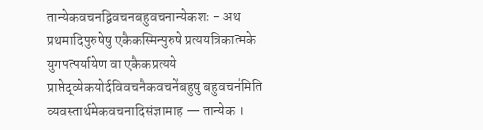तान्येकवचनद्विवचनबहुवचनान्येकशः - अथ प्रथमादिपुरुषेषु एकैकस्मिन्पुरुषे प्रत्ययत्रिकात्मके युगपत्पर्यायेण वा एकैकप्रत्यये प्राप्तेद्व्येकयोर्दविवचनैकवचने॑बहुषु बहुवचन॑मिति व्यवस्तार्थमेकवचनादिसंज्ञामाह — तान्येक ।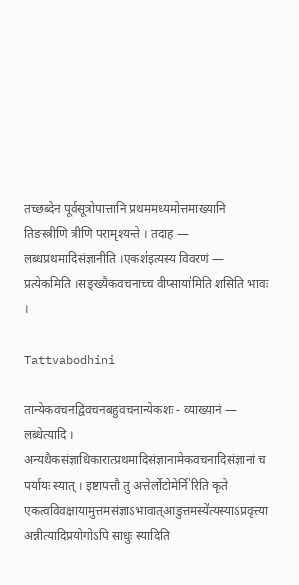तच्छब्देन पूर्वसूत्रोपात्तानि प्रथममध्यमोत्तमाख्यानि तिङस्त्रीणि त्रीणि परामृश्यन्ते । तदाह — लब्धप्रथमादिसंज्ञानीति ।एकश॑इत्यस्य विवरणं — प्रत्येकमिति ।सङ्ख्यैकवचनाच्च वीप्साया॑मिति शसिति भावः ।

Tattvabodhini

तान्येकवचनद्विवचनबहुवचनान्येकशः - व्याख्यानं — लब्धेत्यादि । अन्यथैकसंज्ञाधिकारात्प्रथमादिसंज्ञानामेकवचनादिसंज्ञानां च पर्यायः स्यात् । इष्टापत्तौ तु अत्तेर्लोटोमेर्नि॑ रिति कृते एकत्वविवक्षायामुत्तमसंज्ञाऽभावात्आडुत्तमस्ये॑त्यस्याऽप्रवृत्त्या अन्नीत्यादिप्रयोगोऽपि साधुः स्यादिति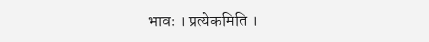भावः । प्रत्येकमिति ।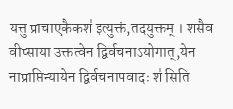यत्तु प्राचाएकैकश॑ इत्युक्तं,तदयुक्तम् । शसैव वीप्साया उक्तत्वेन द्विर्वचनाऽयोगात्,येन नाप्राप्तिन्यायेन द्विर्वचनापवादः श॑ सिति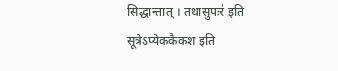सिद्धान्तात् । तथासुपःर॑ इति सूत्रेऽप्येककैकश इति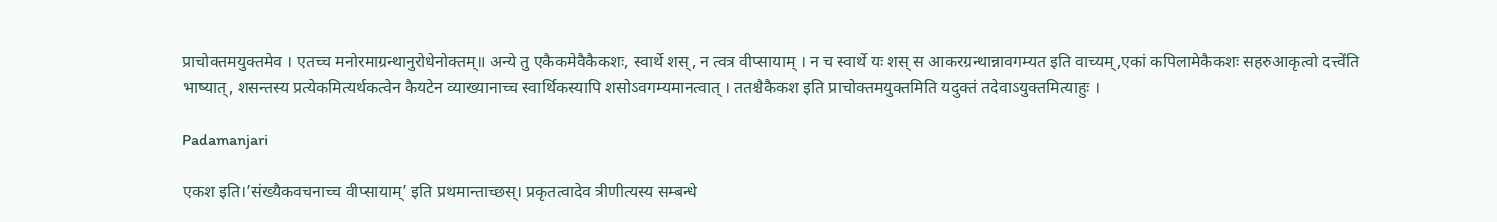प्राचोक्तमयुक्तमेव । एतच्च मनोरमाग्रन्थानुरोधेनोक्तम्॥ अन्ये तु एकैकमेवैकैकशः, स्वार्थे शस्, न त्वत्र वीप्सायाम् । न च स्वार्थे यः शस् स आकरग्रन्थान्नावगम्यत इति वाच्यम्,एकां कपिलामेकैकशः सहरुआकृत्वो दत्त्वे॑ति भाष्यात्, शसन्तस्य प्रत्येकमित्यर्थकत्वेन कैयटेन व्याख्यानाच्च स्वार्थिकस्यापि शसोऽवगम्यमानत्वात् । ततश्चैकैकश इति प्राचोक्तमयुक्तमिति यदुक्तं तदेवाऽयुक्तमित्याहुः ।

Padamanjari

एकश इति।’संख्यैकवचनाच्च वीप्सायाम्’ इति प्रथमान्ताच्छस्। प्रकृतत्वादेव त्रीणीत्यस्य सम्बन्धे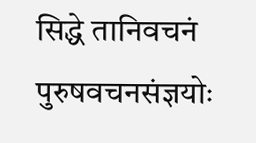सिद्धे तानिवचनं पुरुषवचनसंज्ञयोः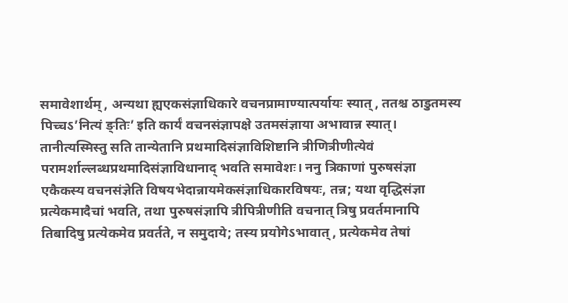समावेशार्थम्, अन्यथा ह्यएकसंज्ञाधिकारे वचनप्रामाण्यात्पर्यायः स्यात्, ततश्च ठाडुतमस्य पिच्चऽ’नित्यं ङ्तिः’ इति कार्यं वचनसंज्ञापक्षे उतमसंज्ञाया अभावान्न स्यात्। तानीत्यस्मिस्तु सति तान्येतानि प्रथमादिसंज्ञाविशिष्टानि त्रीणित्रीणीत्येवं परामर्शाल्लब्धप्रथमादिसंज्ञाविधानाद् भवति समावेशः। ननु त्रिकाणां पुरुषसंज्ञा एकैकस्य वचनसंज्ञेति विषयभेदान्नायमेकसंज्ञाधिकारविषयः, तन्न; यथा वृद्धिसंज्ञा प्रत्येकमादैचां भवति, तथा पुरुषसंज्ञापि त्रीपित्रीणीति वचनात् त्रिषु प्रवर्तमानापि तिबादिषु प्रत्येकमेव प्रवर्तते, न समुदाये; तस्य प्रयोगेऽभावात्, प्रत्येकमेव तेषां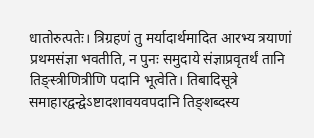धातोरुत्पतेः। त्रिग्रहणं तु मर्यादार्थमादित आरभ्य त्रयाणां प्रथमसंज्ञा भवतीति, न पुनः समुदाये संज्ञाप्रवृतर्थं तानि तिङ्स्त्रीणित्रीणि पदानि भूत्वेति। तिबादिसूत्रे समाहारद्वन्द्वेऽष्टादशावयवपदानि तिङ्शब्दस्य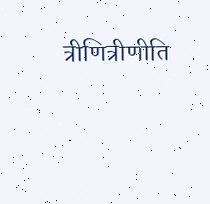त्रीणित्रीणीति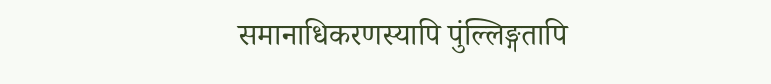समानाधिकरणस्यापि पुंल्लिङ्गतापि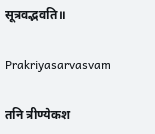सूत्रवद्भवति॥

Prakriyasarvasvam

तनि त्रीण्येकश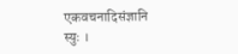एकवचनादिसंज्ञानि स्युः ।